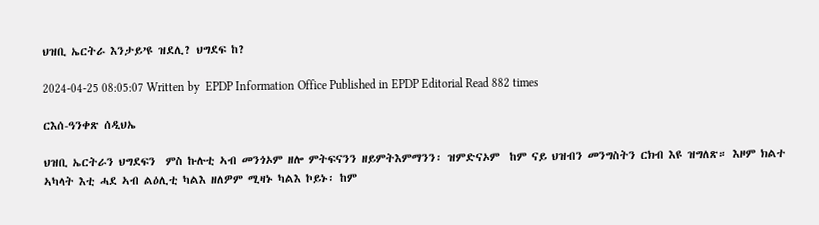ህዝቢ ኤርትራ እንታይ’ዩ ዝደሊ? ህግደፍ ከ?

2024-04-25 08:05:07 Written by  EPDP Information Office Published in EPDP Editorial Read 882 times

ርእሰ-ዓንቀጽ ሰዲህኤ

ህዝቢ ኤርትራን ህግደፍን  ምስ ኩሉቲ ኣብ መንጎኦም ዘሎ ምትፍናንን ዘይምትእምማንን፡ ዝምድናኦም  ከም ናይ ህዝብን መንግስትን ርክብ እዩ ዝግለጽ። እዞም ክልተ ኣካላት እቲ ሓደ ኣብ ልዕሊቲ ካልእ ዘለዎም ሚዛኑ ካልእ ኮይኑ፡ ከም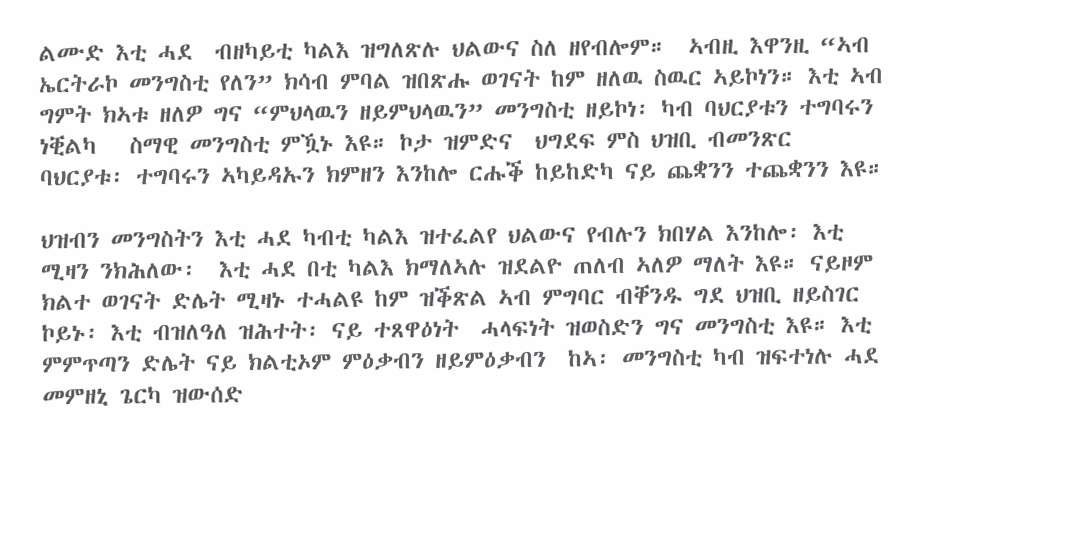ልሙድ እቲ ሓደ  ብዘካይቲ ካልእ ዝግለጽሉ ህልውና ስለ ዘየብሎም።  ኣብዚ እዋንዚ “ኣብ ኤርትራኮ መንግስቲ የለን” ክሳብ ምባል ዝበጽሑ ወገናት ከም ዘለዉ ስዉር ኣይኮነን። እቲ ኣብ ግምት ክኣቱ ዘለዎ ግና “ምህላዉን ዘይምህላዉን” መንግስቲ ዘይኮነ፡ ካብ ባህርያቱን ተግባሩን ነቒልካ   ስማዊ መንግስቲ ምዃኑ እዩ። ኮታ ዝምድና  ህግደፍ ምስ ህዝቢ ብመንጽር  ባህርያቱ፡ ተግባሩን ኣካይዳኡን ክምዘን እንከሎ ርሑቕ ከይከድካ ናይ ጨቋንን ተጨቋንን እዩ።

ህዝብን መንግስትን እቲ ሓደ ካብቲ ካልእ ዝተፈልየ ህልውና የብሉን ክበሃል እንከሎ፡ እቲ ሚዛን ንክሕለው፡  እቲ ሓደ በቲ ካልእ ክማለኣሉ ዝደልዮ ጠለብ ኣለዎ ማለት እዩ። ናይዞም ክልተ ወገናት ድሌት ሚዛኑ ተሓልዩ ከም ዝቕጽል ኣብ ምግባር ብቐንዱ ግደ ህዝቢ ዘይስገር ኮይኑ፡ እቲ ብዝለዓለ ዝሕተት፡ ናይ ተጸዋዕነት  ሓላፍነት ዝወስድን ግና መንግስቲ እዩ። እቲ ምምጥጣን ድሌት ናይ ክልቲኦም ምዕቃብን ዘይምዕቃብን  ከኣ፡ መንግስቲ ካብ ዝፍተነሉ ሓደ መምዘኒ ጌርካ ዝውሰድ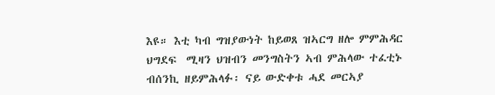እዩ። እቲ ካብ ግዝያውነት ከይወጸ ዝኣርግ ዘሎ ምምሕዳር  ህግደፍ  ሚዛን ህዝብን መንግስትን ኣብ ምሕላው ተፈቲኑ ብሰንኪ ዘይምሕላፉ፡ ናይ ውድቀቱ ሓደ መርኣያ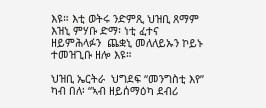እዩ። እቲ ወትሩ ንድምጺ ህዝቢ ጸማም እዝኒ ምሃቡ ድማ፡ ነቲ ፈተና ዘይምሕላፉን  ጨቋኒ መለለይኡን ኮይኑ ተመዝጊቡ ዘሎ እዩ።

ህዝቢ ኤርትራ  ህግደፍ “መንግስቲ እየ” ካብ በለ፡ “ኣብ ዘይሰማዕካ ደብሪ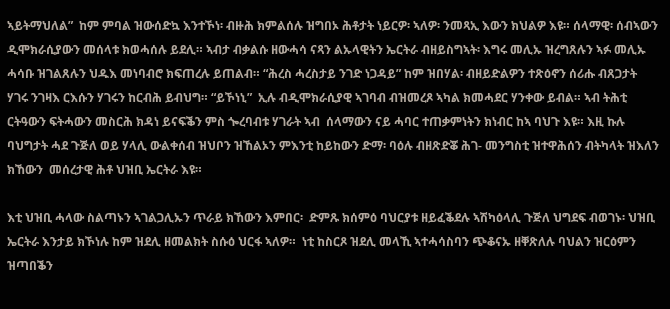ኣይትማህለል”  ከም ምባል ዝውሰድኳ እንተኾነ፡ ብዙሕ ክምልሰሉ ዝግበኦ ሕቶታት ነይርዎ፡ ኣለዎ፡ ንመጻኢ እውን ክህልዎ እዩ። ሰላማዊ፡ ሰብኣውን ዲሞክራሲያውን መሰላቱ ክወሓሰሉ ይደሊ። ኣብታ ብቃልሱ ዘውሓሳ ናጻን ልኡላዊትን ኤርትራ ብዘይስግኣት፡ እግሩ መሊኡ ዝረግጸሉን ኣፉ መሊኡ  ሓሳቡ ዝገልጸሉን ህዱእ መነባብሮ ክፍጠረሉ ይጠልብ። “ሕረስ ሓረስታይ ንገድ ነጋዳይ” ከም ዝበሃል፡ ብዘይድልዎን ተጽዕኖን ሰሪሑ ብጸጋታት ሃገሩ ንገዛእ ርእሱን ሃገሩን ከርብሕ ይብህግ። “ይኾነኒ”  ኢሉ ብዲሞክራሲያዊ ኣገባብ ብዝመረጾ ኣካል ክመሓደር ሃንቀው ይብል። ኣብ ትሕቲ ርትዓውን ፍትሓውን መስርሕ ክዳነ ይናፍቕን ምስ ጐረባብቱ ሃገራት ኣብ  ሰላማውን ናይ ሓባር ተጠቃምነትን ክነብር ከኣ ባህጉ እዩ። እዚ ኩሉ ባህግታት ሓደ ጉጅለ ወይ ሃላሊ ውልቀሰብ ዝህቦን ዝኸልኦን ምእንቲ ከይከውን ድማ፡ ባዕሉ ብዘጽድቖ ሕገ- መንግስቲ ዝተዋሕሰን ብትካላት ዝእለን ክኸውን  መሰረታዊ ሕቶ ህዝቢ ኤርትራ እዩ።

እቲ ህዝቢ ሓላው ስልጣኑን ኣገልጋሊኡን ጥራይ ክኸውን እምበር፡  ድምጹ ክሰምዕ ባህርያቱ ዘይፈቕደሉ ኣሽካዕላሊ ጉጅለ ህግደፍ ብወገኑ፡ ህዝቢ ኤርትራ እንታይ ክኾነሉ ከም ዝደሊ ዘመልክት ስሱዕ ህርፋ ኣለዎ።  ነቲ ከስርጾ ዝደሊ መላኺ ኣተሓሳስባን ጭቆናኡ ዘቐጽለሉ ባህልን ዝርዕምን ዝጣበቕን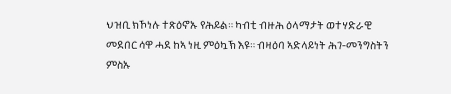ህዝቢ ክኾነሉ ተጽዕኖኡ የሕይል። ካብቲ ብዙሕ ዕላማታት ወተሃድራዊ መደበር ሳዋ ሓደ ከኣ ነዚ ምዕኳኽ እዩ። ብዛዕባ ኣድላይነት ሕገ-መንግስትን ምስኡ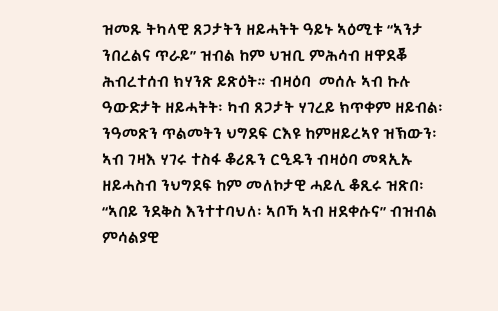ዝመጹ ትካላዊ ጸጋታትን ዘይሓትት ዓይኑ ኣዕሚቱ “ኣንታ ንበረልና ጥራይ” ዝብል ከም ህዝቢ ምሕሳብ ዘዋደቖ ሕብረተሰብ ክሃንጽ ይጽዕት። ብዛዕባ  መሰሉ ኣብ ኩሉ ዓውድታት ዘይሓትት፡ ካብ ጸጋታት ሃገረይ ክጥቀም ዘይብል፡ ንዓመጽን ጥልመትን ህግደፍ ርእዩ ከምዘይረኣየ ዝኽውን፡ ኣብ ገዛእ ሃገሩ ተስፋ ቆሪጹን ርዒዱን ብዛዕባ መጻኢኡ ዘይሓስብ ንህግደፍ ከም መለኮታዊ ሓይሊ ቆጺሩ ዝጽበ፡ “ኣበይ ንደቅስ እንተተባህለ፡ ኣቦኻ ኣብ ዘደቀሱና” ብዝብል ምሳልያዊ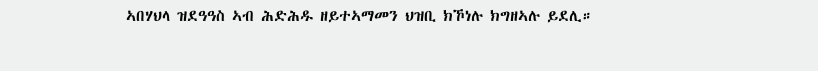ኣበሃህላ ዝደዓዓስ ኣብ ሕድሕዱ ዘይተኣማመን ህዝቢ ክኾነሉ ክግዘኣሉ ይደሊ።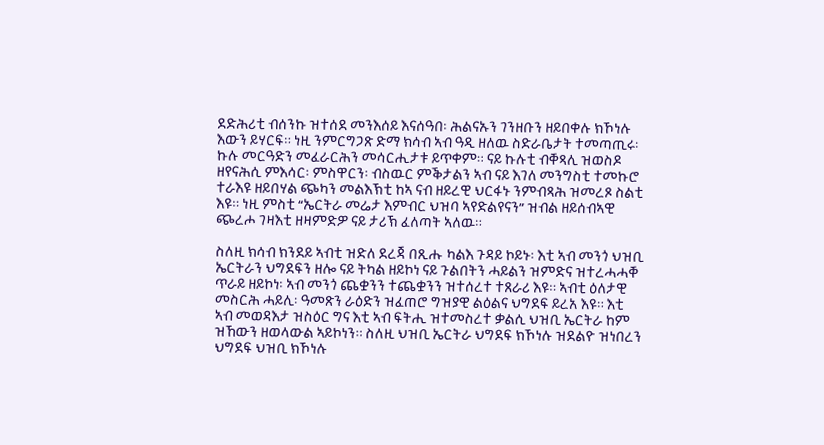ደድሕሪቲ ብሰንኩ ዝተሰደ መንእሰይ እናሰዓበ፡ ሕልናኡን ገንዘቡን ዘይበቀሉ ክኾነሉ እውን ይሃርፍ። ነዚ ንምርግጋጽ ድማ ክሳብ ኣብ ዓዲ ዘለዉ ስድራቤታት ተመጣጢሩ፡ ኩሉ መርዓድን መፈራርሕን መሳርሒታቱ ይጥቀም። ናይ ኩሉቲ ብቐጻሊ ዝወስዶ ዘየናሕሲ ምእሳር፡ ምስዋርን፡ ብስዉር ምቕታልን ኣብ ናይ እገለ መንግስቲ ተመኩሮ ተራእዩ ዘይበሃል ጭካን መልእኽቲ ከኣ ናብ ዘይረዊ ህርፋኑ ንምብጻሕ ዝመረጾ ስልቲ እዩ። ነዚ ምስቲ “ኤርትራ መሬታ እምብር ህዝባ ኣየድልየናን” ዝብል ዘይሰብኣዊ ጭረሖ ገዛእቲ ዘዛምድዎ ናይ ታሪኽ ፈለጣት ኣለዉ።

ስለዚ ክሳብ ክንደይ ኣብቲ ዝድለ ደረጃ በጺሑ ካልእ ጉዳይ ኮይኑ፡ እቲ ኣብ መንጎ ህዝቢ ኤርትራን ህግደፍን ዘሎ ናይ ትካል ዘይኮነ ናይ ጉልበትን ሓይልን ዝምድና ዝተረሓሓቐ ጥራይ ዘይኮነ፡ ኣብ መንጎ ጨቋንን ተጨቋንን ዝተሰረተ ተጸራሪ እዩ። ኣብቲ ዕለታዊ መስርሕ ሓይሊ፡ ዓመጽን ራዕድን ዝፈጠሮ ግዝያዊ ልዕልና ህግደፍ ይረአ እዩ። እቲ ኣብ መወዳእታ ዝስዕር ግና እቲ ኣብ ፍትሒ ዝተመስረተ ቃልሲ ህዝቢ ኤርትራ ከም ዝኸውን ዘወላውል ኣይኮነን። ስለዚ ህዝቢ ኤርትራ ህግደፍ ክኾነሉ ዝደልዮ ዝነበረን ህግደፍ ህዝቢ ክኾነሉ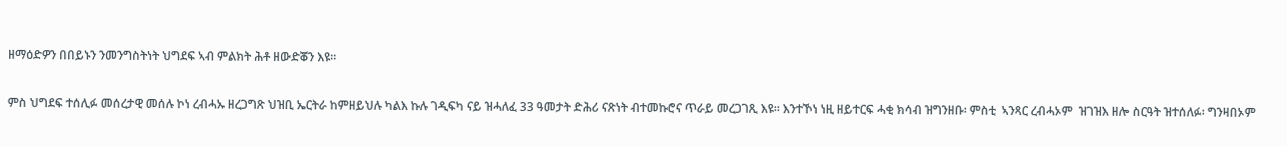ዘማዕድዎን በበይኑን ንመንግስትነት ህግደፍ ኣብ ምልክት ሕቶ ዘውድቖን እዩ።

ምስ ህግደፍ ተሰሊፉ መሰረታዊ መሰሉ ኮነ ረብሓኡ ዘረጋግጽ ህዝቢ ኤርትራ ከምዘይህሉ ካልእ ኩሉ ገዲፍካ ናይ ዝሓለፈ 33 ዓመታት ድሕሪ ናጽነት ብተመኩሮና ጥራይ መረጋገጺ እዩ። እንተኾነ ነዚ ዘይተርፍ ሓቂ ክሳብ ዝግንዘቡ፡ ምስቲ  ኣንጻር ረብሓኦም  ዝገዝእ ዘሎ ስርዓት ዝተሰለፉ፡ ግንዛበኦም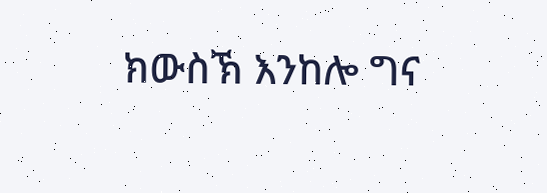ክውስኽ እንከሎ ግና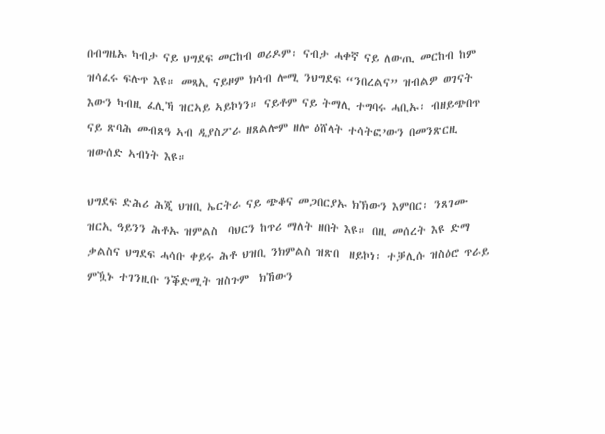በብግዜኡ ካብታ ናይ ህግደፍ መርከብ ወሪዶም፡ ናብታ ሓቀኛ ናይ ለውጢ መርከብ ከም ዝሳፈሩ ፍሉጥ እዩ። መጻኢ ናይዞም ክሳብ ሎሚ ንህግደፍ “ንበረልና” ዝብልዎ ወገናት እውን ካብዚ ፈሊኻ ዝርኣይ ኣይኮነን። ናይቶም ናይ ትማሊ ተግባሩ ሓቢኡ፡ ብዘይጭበጥ ናይ ጽባሕ መብጸዓ ኣብ ዲያስፖራ ዘጸልሎም ዘሎ ዕሸላት ተሳትፎ’ውን በመንጽርዚ ዝውሰድ ኣብነት እዩ።

ህግደፍ ድሕሪ ሕጂ ህዝቢ ኤርትራ ናይ ጭቆና መጋበርያኡ ክኽውን እምበር፡ ንጸገሙ ዝርኢ ዓይንን ሕቶኡ ዝምልስ  ባህርን ከጥሪ ማለት ዘበት እዩ። በዚ መሰረት እዩ ድማ ቃልስና ህግደፍ ሓሳቡ ቀይሩ ሕቶ ህዝቢ ንክምልስ ዝጽበ  ዘይኮነ፡ ተቓሊሱ ዝስዕሮ ጥራይ ምዃኑ ተገንዚቡ ንቕድሚት ዝስጉም  ክኸውን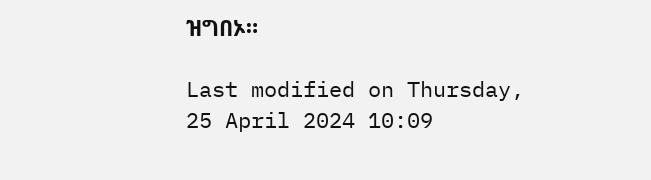ዝግበኦ።

Last modified on Thursday, 25 April 2024 10:09